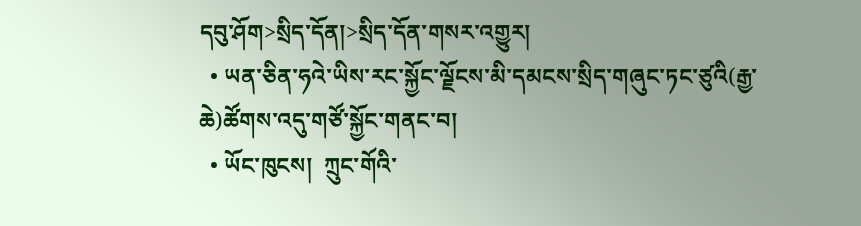དབུ་ཤོག>སྲིད་དོན།>སྲིད་དོན་གསར་འགྱུར།
  • ཡན་ཅིན་ཧའེ་ཡིས་རང་སྐྱོང་ལྗོངས་མི་དམངས་སྲིད་གཞུང་ཏང་ཙུའི(རྒྱ་ཆེ)ཚོགས་འདུ་གཙོ་སྐྱོང་གནང་བ།
  • ཡོང་ཁུངས།  ཀྲུང་གོའི་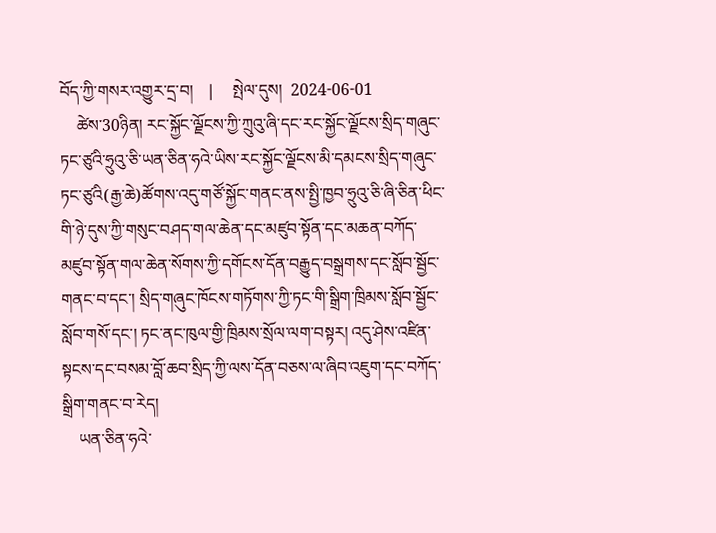བོད་ཀྱི་གསར་འགྱུར་དྲ་བ།    |     སྤེལ་དུས།  2024-06-01
    ཚེས་30ཉིན། རང་སྐྱོང་ལྗོངས་ཀྱི་ཀྲུའུ་ཞི་དང་རང་སྐྱོང་ལྗོངས་སྲིད་གཞུང་ཏང་ཙུའི་ཧྲུའུ་ཅི་ཡན་ཅིན་ཧའེ་ཡིས་རང་སྐྱོང་ལྗོངས་མི་དམངས་སྲིད་གཞུང་ཏང་ཙུའི(རྒྱ་ཆེ)ཚོགས་འདུ་གཙོ་སྐྱོང་གནང་ནས་སྤྱི་ཁྱབ་ཧྲུའུ་ཅི་ཞི་ཅིན་ཕིང་གི་ཉེ་དུས་ཀྱི་གསུང་བཤད་གལ་ཆེན་དང་མཛུབ་སྟོན་དང་མཆན་བཀོད་མཛུབ་སྟོན་གལ་ཆེན་སོགས་ཀྱི་དགོངས་དོན་བརྒྱུད་བསྒྲགས་དང་སློབ་སྦྱོང་གནང་བ་དང་། སྲིད་གཞུང་ཁོངས་གཏོགས་ཀྱི་ཏང་གི་སྒྲིག་ཁྲིམས་སློབ་སྦྱོང་སློབ་གསོ་དང་། ཏང་ནང་ཁུལ་གྱི་ཁྲིམས་སྲོལ་ལག་བསྟར། འདུ་ཤེས་འཛིན་སྟངས་དང་བསམ་བློ་ཆབ་སྲིད་ཀྱི་ལས་དོན་བཅས་ལ་ཞིབ་འཇུག་དང་བཀོད་སྒྲིག་གནང་བ་རེད།
    ཡན་ཅིན་ཧའེ་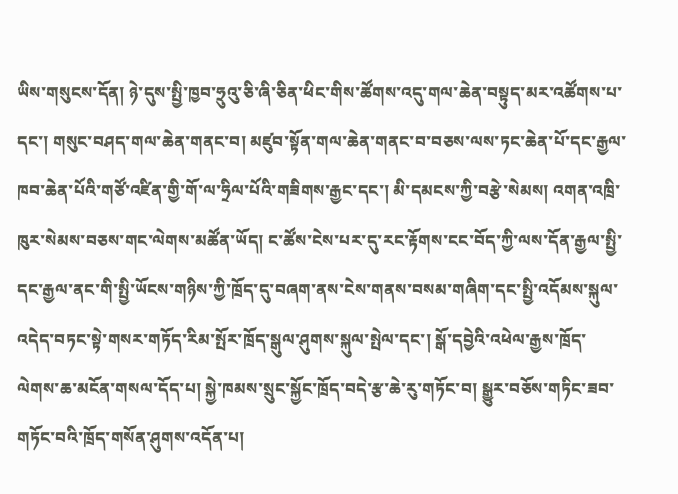ཡིས་གསུངས་དོན། ཉེ་དུས་སྤྱི་ཁྱབ་ཧྲུའུ་ཅི་ཞི་ཅིན་ཕིང་གིས་ཚོགས་འདུ་གལ་ཆེན་བསྟུད་མར་འཚོགས་པ་དང་། གསུང་བཤད་གལ་ཆེན་གནང་བ། མཛུབ་སྟོན་གལ་ཆེན་གནང་བ་བཅས་ལས་ཏང་ཆེན་པོ་དང་རྒྱལ་ཁབ་ཆེན་པོའི་གཙོ་འཛིན་གྱི་གོ་ལ་ཧྲིལ་པོའི་གཟིགས་རྒྱང་དང་། མི་དམངས་ཀྱི་བརྩེ་སེམས། འགན་འཁྲི་ཁུར་སེམས་བཅས་གང་ལེགས་མཚོན་ཡོད། ང་ཚོས་ངེས་པར་དུ་རང་རྟོགས་ངང་བོད་ཀྱི་ལས་དོན་རྒྱལ་སྤྱི་དང་རྒྱལ་ནང་གི་སྤྱི་ཡོངས་གཉིས་ཀྱི་ཁྲོད་དུ་བཞག་ནས་ངེས་གནས་བསམ་གཞིག་དང་སྤྱི་འདོམས་སྐུལ་འདེད་བཏང་སྟེ་གསར་གཏོད་རིམ་སྤོར་ཁྲོད་སྒུལ་ཤུགས་སྐུལ་སྤེལ་དང་། སྒོ་དབྱེའི་འཕེལ་རྒྱས་ཁྲོད་ལེགས་ཆ་མངོན་གསལ་དོད་པ། སྐྱེ་ཁམས་སྲུང་སྐྱོང་ཁྲོད་བདེ་རྩ་ཆེ་རུ་གཏོང་བ། སྒྱུར་བཅོས་གཏིང་ཟབ་གཏོང་བའི་ཁྲོད་གསོན་ཤུགས་འདོན་པ།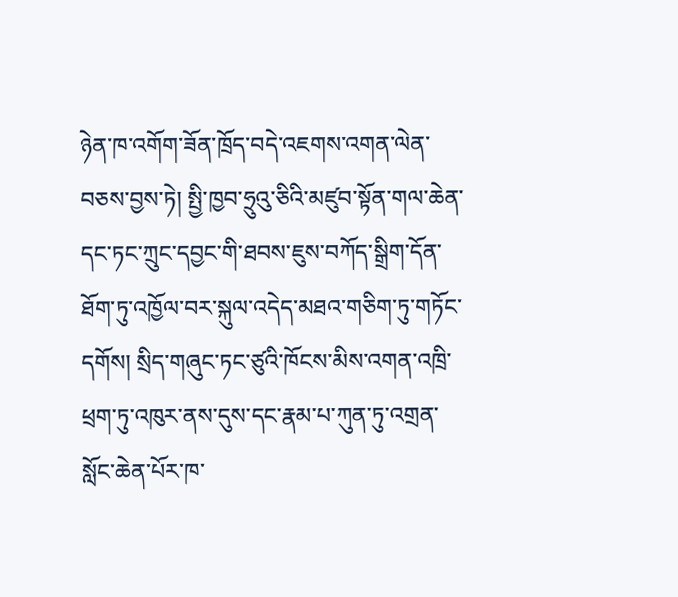ཉེན་ཁ་འགོག་ཟོན་ཁྲོད་བདེ་འཇགས་འགན་ལེན་བཅས་བྱས་ཏེ། སྤྱི་ཁྱབ་ཧྲུའུ་ཅིའི་མཛུབ་སྟོན་གལ་ཆེན་དང་ཏང་ཀྲུང་དབྱང་གི་ཐབས་ཇུས་བཀོད་སྒྲིག་དོན་ཐོག་ཏུ་འཁྱོལ་བར་སྐུལ་འདེད་མཐའ་གཅིག་ཏུ་གཏོང་དགོས། སྲིད་གཞུང་ཏང་ཙུའི་ཁོངས་མིས་འགན་འཁྲི་ཕྲག་ཏུ་འཁུར་ནས་དུས་དང་རྣམ་པ་ཀུན་ཏུ་འགྲན་སློང་ཆེན་པོར་ཁ་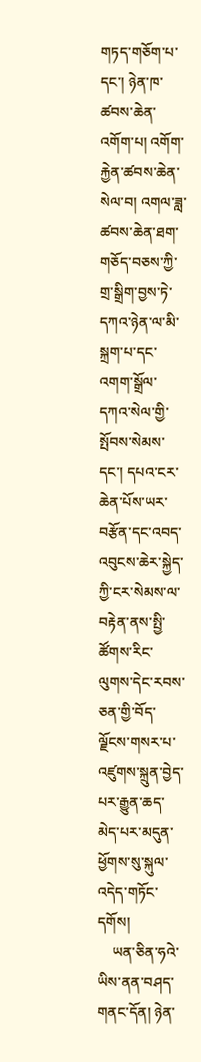གཏད་གཅོག་པ་དང་། ཉེན་ཁ་ཚབས་ཆེན་འགོག་པ། འགོག་རྐྱེན་ཚབས་ཆེན་སེལ་བ། འགལ་ཟླ་ཚབས་ཆེན་ཐག་གཅོད་བཅས་ཀྱི་གྲ་སྒྲིག་བྱས་ཏེ་དཀའ་ཉེན་ལ་མི་སྐྲག་པ་དང་འགག་སྒྲོལ་དཀའ་སེལ་གྱི་སྤོབས་སེམས་དང་། དཔའ་ངར་ཆེན་པོས་ཡར་བརྩོན་དང་འབད་འབུངས་ཆེར་སྐྱེད་ཀྱི་ངར་སེམས་ལ་བརྟེན་ནས་སྤྱི་ཚོགས་རིང་ལུགས་དེང་རབས་ཅན་གྱི་བོད་ལྗོངས་གསར་པ་འཛུགས་སྐྲུན་བྱེད་པར་རྒྱུན་ཆད་མེད་པར་མདུན་ཕྱོགས་སུ་སྐུལ་འདེད་གཏོང་དགོས།
    ཡན་ཅིན་ཧའེ་ཡིས་ནན་བཤད་གནང་དོན། ཉེན་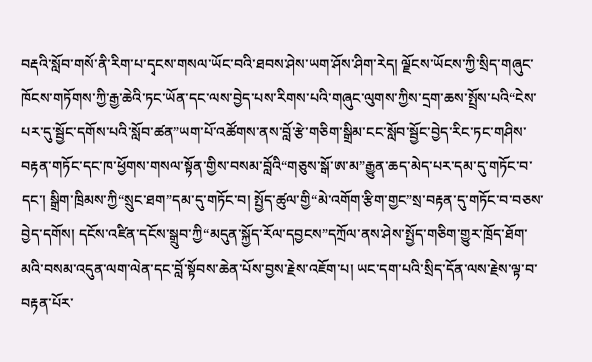བརྡའི་སློབ་གསོ་ནི་རིག་པ་དྭངས་གསལ་ཡོང་བའི་ཐབས་ཤེས་ཡག་ཤོས་ཤིག་རེད། ལྗོངས་ཡོངས་ཀྱི་སྲིད་གཞུང་ཁོངས་གཏོགས་ཀྱི་རྒྱ་ཆེའི་ཏང་ཡོན་དང་ལས་བྱེད་པས་རིགས་པའི་གཞུང་ལུགས་ཀྱིས་དྲག་ཆས་སྤྲོས་པའི“ངེས་པར་དུ་སྦྱོང་དགོས་པའི་སློབ་ཚན”ཡག་པོ་འཚོགས་ནས་བློ་རྩེ་གཅིག་སྒྲིམ་ངང་སློབ་སྦྱོང་བྱེད་རིང་ཏང་གཤིས་བརྟན་གཏོང་དང་ཁ་ཕྱོགས་གསལ་སྟོན་གྱིས་བསམ་བློའི“གཅུས་སྒོ་ཨ་མ”རྒྱུན་ཆད་མེད་པར་དམ་དུ་གཏོང་བ་དང་། སྒྲིག་ཁྲིམས་ཀྱི“སྲུང་ཐག”དམ་དུ་གཏོང་བ། སྤྱོད་ཚུལ་གྱི“མེ་འགོག་རྩིག་གྱང”སྲ་བརྟན་དུ་གཏོང་བ་བཅས་བྱེད་དགོས། དངོས་འཛིན་དངོས་སྒྲུབ་ཀྱི“མདུན་སྐྱོད་རོལ་དབྱངས”དཀྲོལ་ནས་ཤེས་སྤྱོད་གཅིག་གྱུར་ཁྲོད་ཐོག་མའི་བསམ་འདུན་ལག་ལེན་དང་བློ་སྟོབས་ཆེན་པོས་བྱས་རྗེས་འཇོག་པ། ཡང་དག་པའི་སྲིད་དོན་ལས་རྗེས་ལྟ་བ་བརྟན་པོར་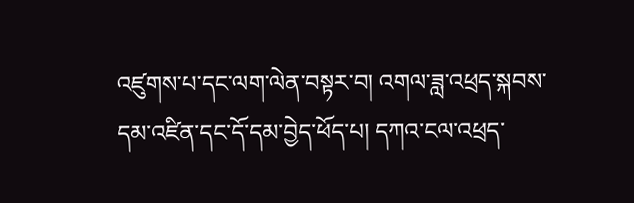འཛུགས་པ་དང་ལག་ལེན་བསྟར་བ། འགལ་ཟླ་འཕྲད་སྐབས་དམ་འཛིན་དང་དོ་དམ་བྱེད་ཕོད་པ། དཀའ་ངལ་འཕྲད་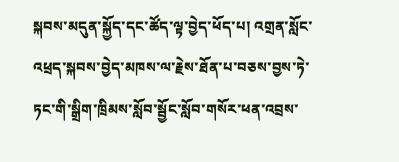སྐབས་མདུན་སྐྱོད་དང་ཚོད་ལྟ་བྱེད་ཕོད་པ། འགྲན་སློང་འཕྲད་སྐབས་བྱེད་མཁས་ལ་རྗེས་ཐོན་པ་བཅས་བྱས་ཏེ་ཏང་གི་སྒྲིག་ཁྲིམས་སློབ་སྦྱོང་སློབ་གསོར་ཕན་འབྲས་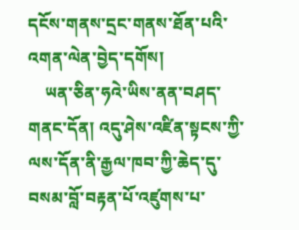དངོས་གནས་དྲང་གནས་ཐོན་པའི་འགན་ལེན་བྱེད་དགོས།
    ཡན་ཅིན་ཧའེ་ཡིས་ནན་བཤད་གནང་དོན། འདུ་ཤེས་འཛིན་སྟངས་ཀྱི་ལས་དོན་ནི་རྒྱལ་ཁབ་ཀྱི་ཆེད་དུ་བསམ་བློ་བརྟན་པོ་འཛུགས་པ་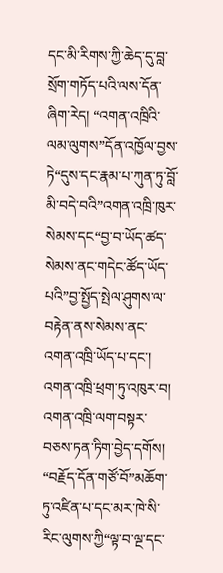དང་མི་རིགས་ཀྱི་ཆེད་དུ་བླ་སྲོག་གཏོད་པའི་ལས་དོན་ཞིག་རེད། “འགན་འཁྲིའི་ལམ་ལུགས”དོན་འཁྱོལ་བྱས་ཏེ“དུས་དང་རྣམ་པ་ཀུན་ཏུ་བློ་མི་བདེ་བའི”འགན་འཁྲི་ཁུར་སེམས་དང“བྱ་བ་ཡོད་ཚད་སེམས་ནང་གདེང་ཚོད་ཡོད་པའི”བྱ་སྤྱོད་སྤེལ་ཤུགས་ལ་བརྟེན་ནས་སེམས་ནང་འགན་འཁྲི་ཡོད་པ་དང་། འགན་འཁྲི་ཕྲག་ཏུ་འཁུར་བ། འགན་འཁྲི་ལག་བསྟར་བཅས་ཏན་ཏིག་བྱེད་དགོས། “བརྗོད་དོན་གཙོ་བོ”མཆོག་ཏུ་འཛིན་པ་དང་མར་ཁེ་སི་རིང་ལུགས་ཀྱི“ལྟ་བ་ལྔ་དང་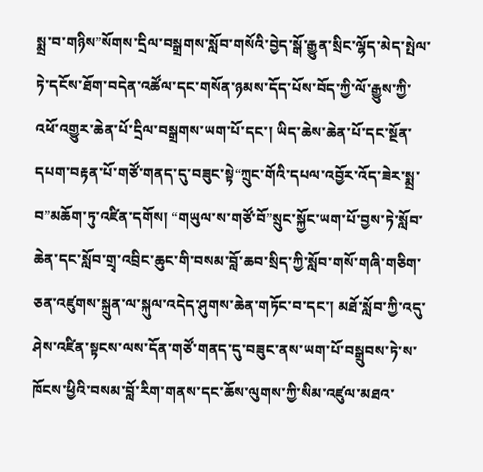སྨྲ་བ་གཉིས”སོགས་དྲིལ་བསྒྲགས་སློབ་གསོའི་བྱེད་སྒོ་རྒྱུན་སྲིང་ལྷོད་མེད་སྤེལ་ཏེ་དངོས་ཐོག་བདེན་འཚོལ་དང་གསོན་ཉམས་དོད་པོས་བོད་ཀྱི་ལོ་རྒྱུས་ཀྱི་འཕོ་འགྱུར་ཆེན་པོ་དྲིལ་བསྒྲགས་ཡག་པོ་དང་། ཡིད་ཆེས་ཆེན་པོ་དང་སྔོན་དཔག་བརྟན་པོ་གཙོ་གནད་དུ་བཟུང་སྟེ“ཀྲུང་གོའི་དཔལ་འབྱོར་འོད་ཟེར་སྨྲ་བ”མཆོག་ཏུ་འཛིན་དགོས། “གཡུལ་ས་གཙོ་བོ”སྲུང་སྐྱོང་ཡག་པོ་བྱས་ཏེ་སློབ་ཆེན་དང་སློབ་གྲྭ་འབྲིང་ཆུང་གི་བསམ་བློ་ཆབ་སྲིད་ཀྱི་སློབ་གསོ་གཞི་གཅིག་ཅན་འཛུགས་སྐྲུན་ལ་སྐུལ་འདེད་ཤུགས་ཆེན་གཏོང་བ་དང་། མཐོ་སློབ་ཀྱི་འདུ་ཤེས་འཛིན་སྟངས་ལས་དོན་གཙོ་གནད་དུ་བཟུང་ནས་ཡག་པོ་བསྒྲུབས་ཏེ་ས་ཁོངས་ཕྱིའི་བསམ་བློ་རིག་གནས་དང་ཆོས་ལུགས་ཀྱི་སིམ་འཛུལ་མཐའ་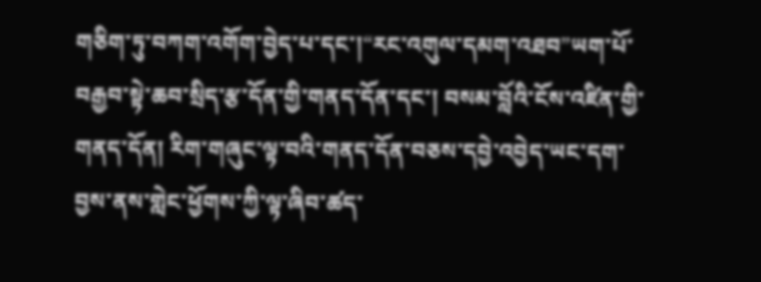གཅིག་ཏུ་བཀག་འགོག་བྱེད་པ་དང་།“རང་འགུལ་དམག་འཐབ”ཡག་པོ་བརྒྱབ་སྟེ་ཆབ་སྲིད་རྩ་དོན་གྱི་གནད་དོན་དང་། བསམ་བློའི་ངོས་འཛིན་གྱི་གནད་དོན། རིག་གཞུང་ལྟ་བའི་གནད་དོན་བཅས་དབྱེ་འབྱེད་ཡང་དག་བྱས་ནས་གླེང་ཕྱོགས་ཀྱི་ལྟ་ཞིབ་ཚད་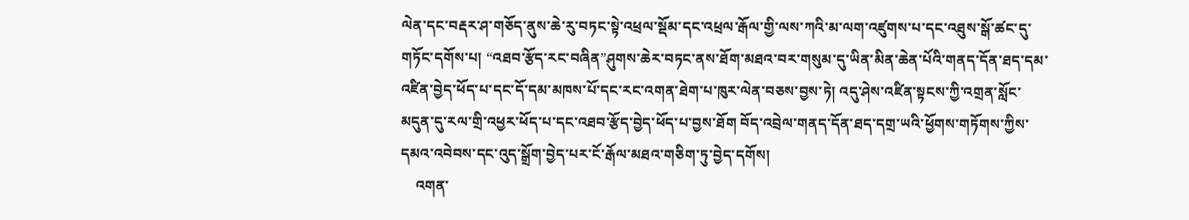ལེན་དང་བརྡར་ཤ་གཅོད་ནུས་ཆེ་རུ་བཏང་སྟེ་འཕྲལ་སྡོམ་དང་འཕྲལ་རྒོལ་གྱི་ལས་ཀའི་མ་ལག་འཛུགས་པ་དང་འཐུས་སྒོ་ཚང་དུ་གཏོང་དགོས་པ། “འཐབ་རྩོད་རང་བཞིན”ཤུགས་ཆེར་བཏང་ནས་ཐོག་མཐའ་བར་གསུམ་དུ་ཡིན་མིན་ཆེན་པོའི་གནད་དོན་ཐད་དམ་འཛིན་བྱེད་ཕོད་པ་དང་དོ་དམ་མཁས་པོ་དང་རང་འགན་ཐེག་པ་ཁུར་ལེན་བཅས་བྱས་ཏེ། འདུ་ཤེས་འཛིན་སྟངས་ཀྱི་འགྲན་སློང་མདུན་དུ་རལ་གྲི་འཕྱར་ཕོད་པ་དང་འཐབ་རྩོད་བྱེད་ཕོད་པ་བྱས་ཐོག བོད་འབྲེལ་གནད་དོན་ཐད་དགྲ་ཡའི་ཕྱོགས་གཏོགས་ཀྱིས་དམའ་འབེབས་དང་འུད་སྒྲོག་བྱེད་པར་ངོ་རྒོལ་མཐའ་གཅིག་ཏུ་བྱེད་དགོས།
    འགན་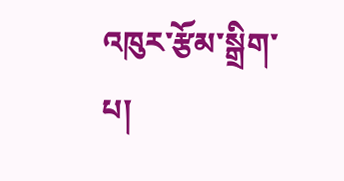འཁུར་རྩོམ་སྒྲིག་པ།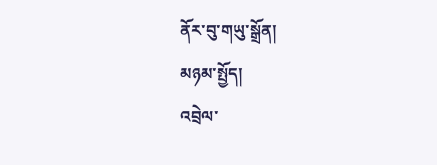ནོར་བུ་གཡུ་སྒྲོན།
མཉམ་སྤྱོད།
འབྲེལ་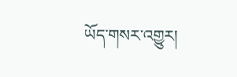ཡོད་གསར་འགྱུར།